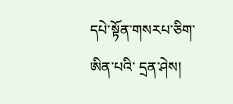དཔེ་སྟོན་གསརཔ་ཅིག་ཨིན་པའི་ དྲན་ཤེས།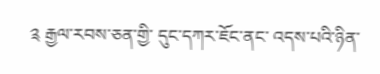༉ རྒྱལ་རབས་ཅན་གྱི་ དུང་དཀར་ཇོང་ནང་ འདས་པའི་ཉིན་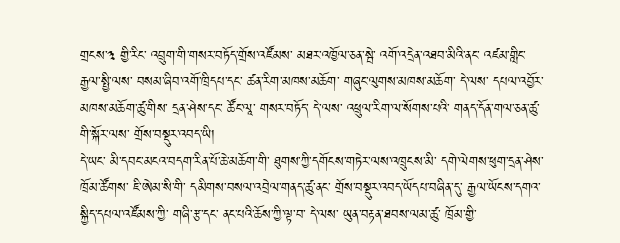གྲངས་༣ གྱི་རིང་ འབྲུག་གི་གསར་བཏོད་གྲོས་འཛོམས་ མཐར་འཁྱོལ་ཅན་སྦེ་ འགོ་འདྲེན་འཐབ་མིའི་ནང་ འཛམ་གླིང་རྒྱལ་སྤྱི་ལས་ བསམ་ཞིབ་འགོ་ཁྲིདཔ་དང་ ཚན་རིག་མཁས་མཆོག་ གཞུང་ལུགས་མཁས་མཆོག་ དེ་ལས་ དཔལ་འབྱོར་མཁས་མཆོག་ཚུ་གིས་ དྲན་ཤེས་དང་ ཚོང་ལཱ་ གསར་བཏོད་ དེ་ལས་ འཕྲུལ་རིག་ལ་སོགས་པའི་ གནད་དོན་གལ་ཅན་ཚུ་གི་སྐོར་ལས་ གྲོས་བསྡུར་འབད་ཡི།
དེ་ཡང་ མི་དབང་མངའ་བདག་རིན་པོ་ཆེ་མཆོག་གི་ ཐུགས་ཀྱི་དགོངས་གཏེར་ལས་འཁྲུངས་མི་ དགེ་ལེགས་ཕུག་དྲན་ཤེས་ཁྲོམ་ཚོགས་ ཇི་ཨེམ་སི་གི་ དམིགས་བསལ་འབྲེལ་གནད་ཚུ་ནང་ གྲོས་བསྡུར་འབད་ཡོདཔ་བཞིན་དུ་ རྒྱལ་ཡོངས་དགའ་སྐྱིད་དཔལ་འཛོམས་ཀྱི་ གཞི་རྩ་དང་ ནང་པའི་ཆོས་ཀྱི་ལྟ་བ་ དེ་ལས་ ཡུན་བརྟན་ཐབས་ལམ་ཚུ་ ཁྲོམ་གྱི་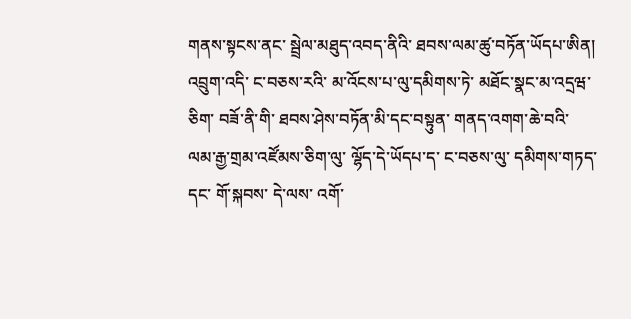གནས་སྟངས་ནང་ སྦྲེལ་མཐུད་འབད་ནིའི་ ཐབས་ལམ་ཚུ་བཏོན་ཡོདཔ་ཨིན།
འབྲུག་འདི་ ང་བཅས་རའི་ མ་འོངས་པ་ལུ་དམིགས་ཏེ་ མཐོང་སྣང་མ་འདྲཝ་ཅིག་ བཟོ་ནི་གི་ ཐབས་ཤེས་བཏོན་མི་དང་བསྟུན་ གནད་འགག་ཆེ་བའི་ ལམ་རྒྱ་གྲམ་འཛོམས་ཅིག་ལུ་ ལྷོད་དེ་ཡོདཔ་ད་ ང་བཅས་ལུ་ དམིགས་གཏད་དང་ གོ་སྐབས་ དེ་ལས་ འགོ་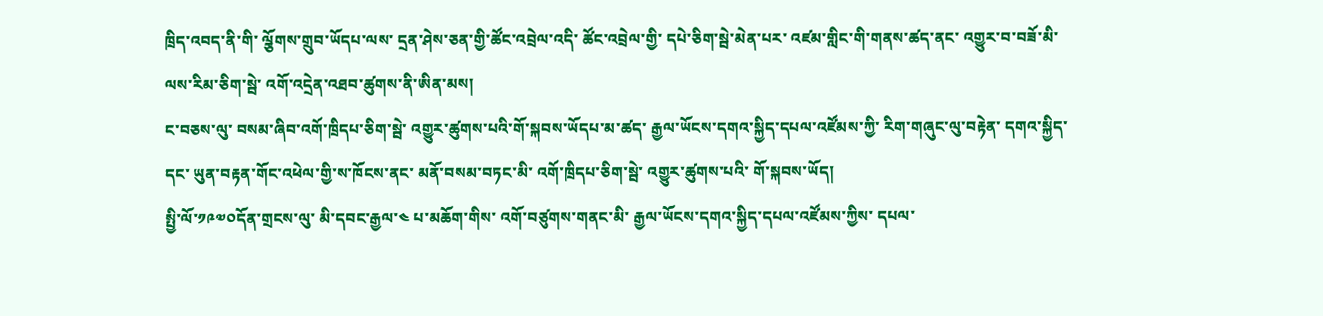ཁྲིད་འབད་ནི་གི་ ལྕོགས་གྲུབ་ཡོདཔ་ལས་ དྲན་ཤེས་ཅན་གྱི་ཚོང་འབྲེལ་འདི་ ཚོང་འབྲེལ་གྱི་ དཔེ་ཅིག་སྦེ་མེན་པར་ འཛམ་གླིང་གི་གནས་ཚད་ནང་ འགྱུར་བ་བཟོ་མི་ལས་རིམ་ཅིག་སྦེ་ འགོ་འདྲེན་འཐབ་ཚུགས་ནི་ཨིན་མས།
ང་བཅས་ལུ་ བསམ་ཞིབ་འགོ་ཁྲིདཔ་ཅིག་སྦེ་ འགྱུར་ཚུགས་པའི་གོ་སྐབས་ཡོདཔ་མ་ཚད་ རྒྱལ་ཡོངས་དགའ་སྐྱིད་དཔལ་འཛོམས་ཀྱི་ རིག་གཞུང་ལུ་བརྟེན་ དགའ་སྐྱིད་དང་ ཡུན་བརྟན་གོང་འཕེལ་གྱི་ས་ཁོངས་ནང་ མནོ་བསམ་བཏང་མི་ འགོ་ཁྲིདཔ་ཅིག་སྦེ་ འགྱུར་ཚུགས་པའི་ གོ་སྐབས་ཡོད།
སྤྱི་ལོ་༡༩༧༠དོན་གྲངས་ལུ་ མི་དབང་རྒྱལ་༤ པ་མཆོག་གིས་ འགོ་བཙུགས་གནང་མི་ རྒྱལ་ཡོངས་དགའ་སྐྱིད་དཔལ་འཛོམས་ཀྱིས་ དཔལ་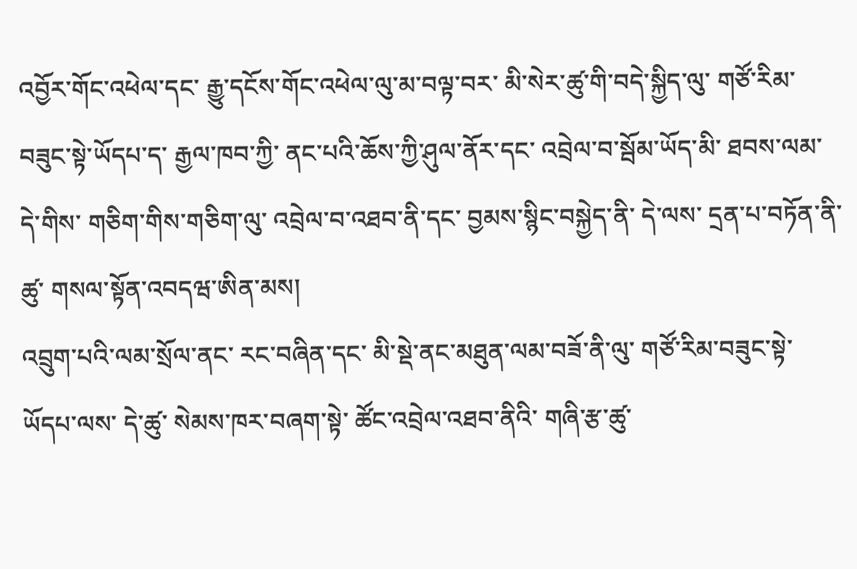འབྱོར་གོང་འཕེལ་དང་ རྒྱུ་དངོས་གོང་འཕེལ་ལུ་མ་བལྟ་བར་ མི་སེར་ཚུ་གི་བདེ་སྐྱིད་ལུ་ གཙོ་རིམ་བཟུང་སྟེ་ཡོདཔ་ད་ རྒྱལ་ཁབ་ཀྱི་ ནང་པའི་ཆོས་ཀྱི་ཤུལ་ནོར་དང་ འབྲེལ་བ་སྦོམ་ཡོད་མི་ ཐབས་ལམ་དེ་གིས་ གཅིག་གིས་གཅིག་ལུ་ འབྲེལ་བ་འཐབ་ནི་དང་ བྱམས་སྙིང་བསྐྱེད་ནི་ དེ་ལས་ དྲན་པ་བཏོན་ནི་ཚུ་ གསལ་སྟོན་འབདཝ་ཨིན་མས།
འབྲུག་པའི་ལམ་སྲོལ་ནང་ རང་བཞིན་དང་ མི་སྡེ་ནང་མཐུན་ལམ་བཟོ་ནི་ལུ་ གཙོ་རིམ་བཟུང་སྟེ་ཡོདཔ་ལས་ དེ་ཚུ་ སེམས་ཁར་བཞག་སྟེ་ ཚོང་འབྲེལ་འཐབ་ནིའི་ གཞི་རྩ་ཚུ་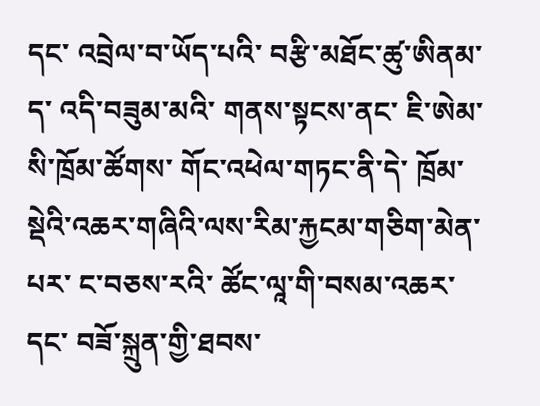དང་ འབྲེལ་བ་ཡོད་པའི་ བརྩི་མཐོང་ཚུ་ཨིནམ་ད་ འདི་བཟུམ་མའི་ གནས་སྟངས་ནང་ ཇི་ཨེམ་སི་ཁྲོམ་ཚོགས་ གོང་འཕེལ་གཏང་ནི་དེ་ ཁྲོམ་སྡེའི་འཆར་གཞིའི་ལས་རིམ་རྐྱངམ་གཅིག་མེན་པར་ ང་བཅས་རའི་ ཚོང་ལཱ་གི་བསམ་འཆར་དང་ བཟོ་སྐྲུན་གྱི་ཐབས་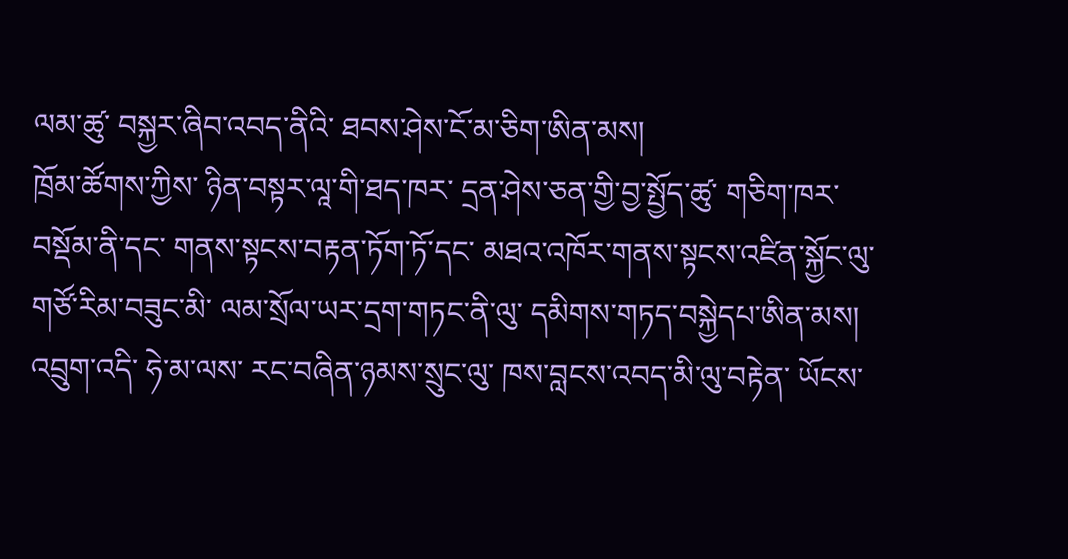ལམ་ཚུ་ བསྐྱར་ཞིབ་འབད་ནིའི་ ཐབས་ཤེས་ངོ་མ་ཅིག་ཨིན་མས།
ཁྲོམ་ཚོགས་ཀྱིས་ ཉིན་བསྟར་ལཱ་གི་ཐད་ཁར་ དྲན་ཤེས་ཅན་གྱི་བྱ་སྤྱོད་ཚུ་ གཅིག་ཁར་བསྡོམ་ནི་དང་ གནས་སྟངས་བརྟན་ཏོག་ཏོ་དང་ མཐའ་འཁོར་གནས་སྟངས་འཛིན་སྐྱོང་ལུ་ གཙོ་རིམ་བཟུང་མི་ ལམ་སྲོལ་ཡར་དྲག་གཏང་ནི་ལུ་ དམིགས་གཏད་བསྐྱེདཔ་ཨིན་མས།
འབྲུག་འདི་ ཧེ་མ་ལས་ རང་བཞིན་ཉམས་སྲུང་ལུ་ ཁས་བླངས་འབད་མི་ལུ་བརྟེན་ ཡོངས་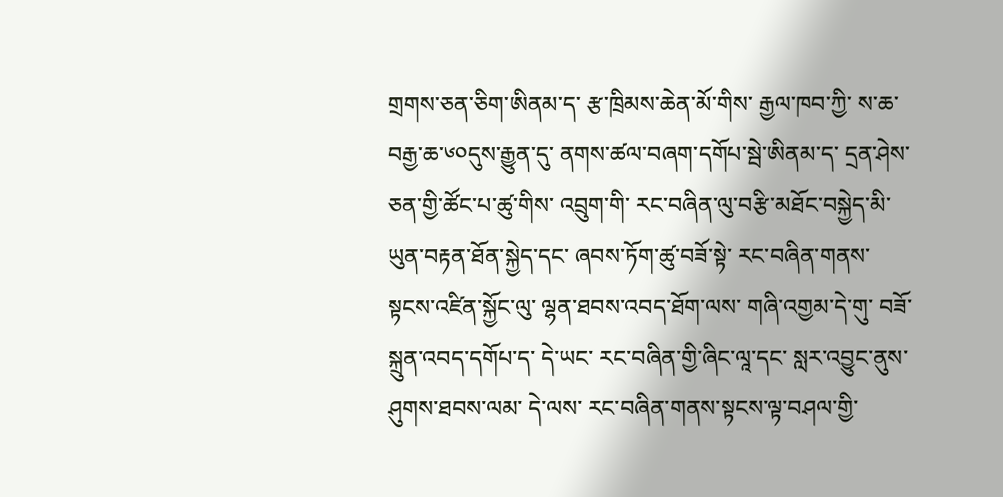གྲགས་ཅན་ཅིག་ཨིནམ་ད་ རྩ་ཁྲིམས་ཆེན་མོ་གིས་ རྒྱལ་ཁབ་ཀྱི་ ས་ཆ་བརྒྱ་ཆ་༦༠དུས་རྒྱུན་དུ་ ནགས་ཚལ་བཞག་དགོཔ་སྦེ་ཨིནམ་ད་ དྲན་ཤེས་ཅན་གྱི་ཚོང་པ་ཚུ་གིས་ འབྲུག་གི་ རང་བཞིན་ལུ་བརྩི་མཐོང་བསྐྱེད་མི་ ཡུན་བརྟན་ཐོན་སྐྱེད་དང་ ཞབས་ཏོག་ཚུ་བཟོ་སྟེ་ རང་བཞིན་གནས་སྟངས་འཛིན་སྐྱོང་ལུ་ ལྷན་ཐབས་འབད་ཐོག་ལས་ གཞི་འགྱམ་དེ་གུ་ བཟོ་སྐྲུན་འབད་དགོཔ་ད་ དེ་ཡང་ རང་བཞིན་གྱི་ཞིང་ལཱ་དང་ སླར་འབྱུང་ནུས་ཤུགས་ཐབས་ལམ་ དེ་ལས་ རང་བཞིན་གནས་སྟངས་ལྟ་བཤལ་གྱི་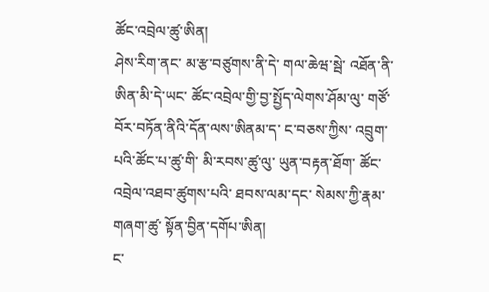ཚོང་འབྲེལ་ཚུ་ཨིན།
ཤེས་རིག་ནང་ མ་རྩ་བཙུགས་ནི་དེ་ གལ་ཆེཝ་སྦེ་ འཐོན་ནི་ཨིན་མི་དེ་ཡང་ ཚོང་འབྲེལ་གྱི་བྱ་སྤྱོད་ལེགས་ཤོམ་ལུ་ གཙོ་བོར་བཏོན་ནིའི་དོན་ལས་ཨིནམ་ད་ ང་བཅས་ཀྱིས་ འབྲུག་པའི་ཚོང་པ་ཚུ་གི་ མི་རབས་ཚུ་ལུ་ ཡུན་བརྟན་ཐོག་ ཚོང་འབྲེལ་འཐབ་ཚུགས་པའི་ ཐབས་ལམ་དང་ སེམས་ཀྱི་རྣམ་གཞག་ཚུ་ སྟོན་བྱིན་དགོཔ་ཨིན།
ང་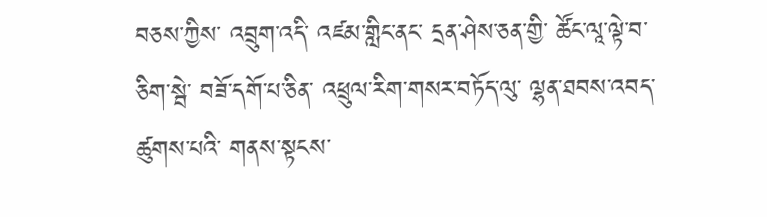བཅས་ཀྱིས་ འབྲུག་འདི་ འཛམ་གླིང་ནང་ དྲན་ཤེས་ཅན་གྱི་ ཚོང་ལཱ་ལྟེ་བ་ཅིག་སྦེ་ བཟོ་དགོ་པ་ཅིན་ འཕྲུལ་རིག་གསར་བཏོད་ལུ་ ལྷན་ཐབས་འབད་ཚུགས་པའི་ གནས་སྟངས་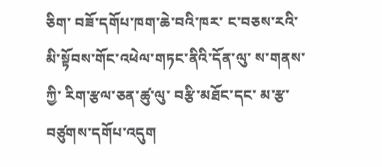ཅིག་ བཟོ་དགོཔ་ཁག་ཆེ་བའི་ཁར་ ང་བཅས་རའི་ མི་སྟོབས་གོང་འཕེལ་གཏང་ནིའི་དོན་ལུ་ ས་གནས་ཀྱི་ རིག་རྩལ་ཅན་ཚུ་ལུ་ བརྩི་མཐོང་དང་ མ་རྩ་བཙུགས་དགོཔ་འདུག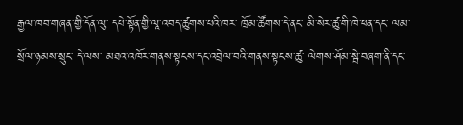རྒྱལ་ཁབ་གཞན་གྱི་དོན་ལུ་ དཔེ་སྟོན་གྱི་ལཱ་འབད་ཚུགས་པའི་ཁར་ ཁྲོམ་ཚོགས་དེ་ནང་ མི་སེར་ཚུ་གི་ཁེ་ཕན་དང་ ལམ་སྲོལ་ཉམས་སྲུང་ དེ་ལས་ མཐའ་འཁོར་གནས་སྟངས་དང་འབྲེལ་བའི་གནས་སྟངས་ཚུ་ ལེགས་ཤོམ་སྦེ་བཞག་ནི་དང་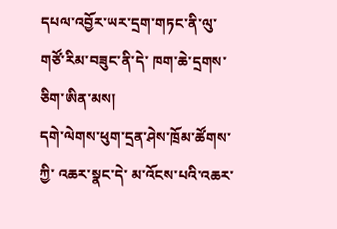དཔལ་འབྱོར་ཡར་དྲག་གཏང་ནི་ལུ་ གཙོ་རིམ་བཟུང་ནི་དེ་ ཁག་ཆེ་དྲགས་ཅིག་ཨིན་མས།
དགེ་ལེགས་ཕུག་དྲན་ཤེས་ཁྲོམ་ཚོགས་ཀྱི་ འཆར་སྣང་དེ་ མ་འོངས་པའི་འཆར་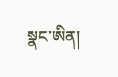སྣང་ཨིན།